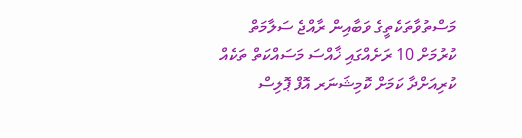މަސްތުވާތަކެތީގެ ވަބާއިން ރާއްޖެ ސަލާމަތް ކުރުމަށް 10 ރަށެއްގައި ޚާއްސަ މަސައްކަތް ތަކެއް ކުރިއަށްދާ ކަމަށް ކޮމިޝަނަރ އޮފް ޕޮލިސް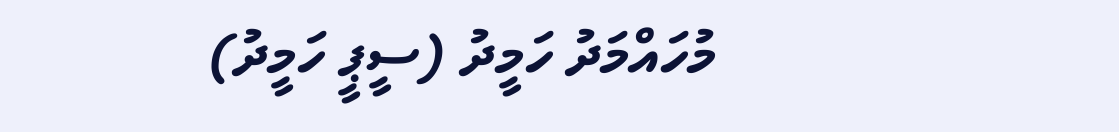މުހައްމަދު ހަމީދު (ސީޕީ ހަމީދު)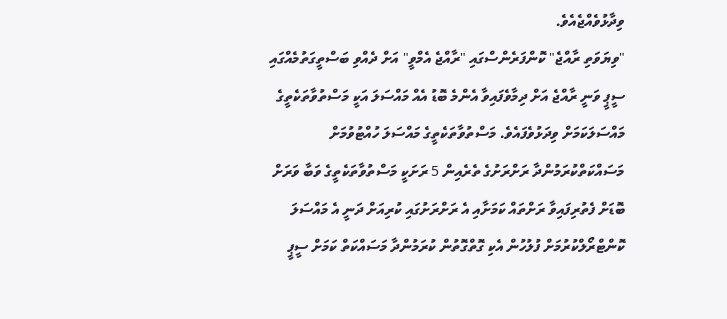ވިދާޅުވެއްޖެއެވެ.
"ވިޔަވަތި ރާއްޖެ" ކޮންފަރެންސްގައި "ރާއްޖެ އެމްވީ" އަށް ދެއްވި ބަސްތީގަތުމެއްގައި ސީޕީ ވަނީ ރާއްޖެ އަށް ދިމާވެފައިވާ އެންމެ ބޮޑު އެއް މައްސަލަ އަކީ މަސްތުވާތަކެތީގެ މައްސަލަކަމަށް ވިދަޅުވެފައެވެ. މަސްތުވާތަކެތީގެ މައްސަލަ ހުއްޓުވުމަށް މަސައްކަތްކުރަމުންދާ ރަށްރަށުގެ ތެރެއިން 5 ރަށަކީ މަސްތުވާތަކެތީގެ ވަބާ ވަރަށް ބޮޑަށް ފެތުރިފައިވާ ރަށްތައް ކަމަށާއި އެ ރަށްރަށުގައި ކުރިއަށް ދަނީ އެ މައްސަލަ ކޮންޓްރޯލްކުރުމަށް ފުލުހުން އެކި ގޮތްގޮތުން ކުރަމުންދާ މަސައްކަތް ކަމަށް ސީޕީ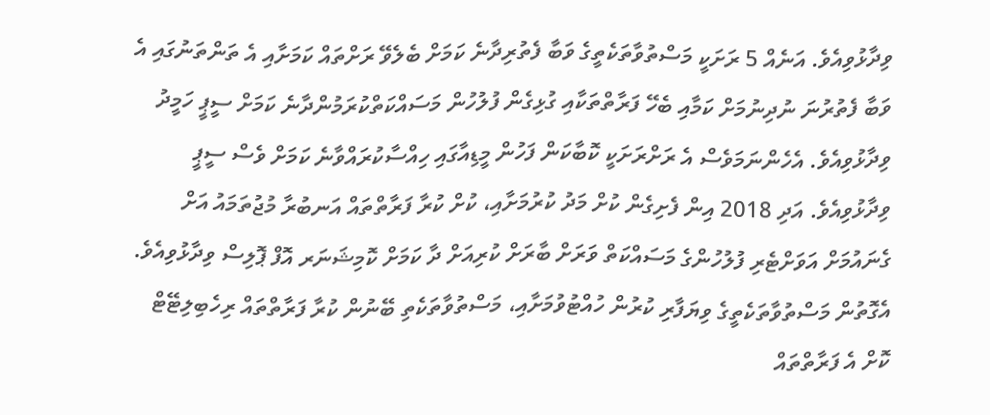ވިދާޅުވިއެވެ. އަނެއް 5 ރަށަކީ މަސްތުވާތަކެތީގެ ވަބާ ފެތުރިދާނެ ކަމަށް ބެލެވޭ ރަށްތައް ކަމަށާއި އެ ތަންތަނުގައި އެ ވަބާ ފެތުރުނަ ނުދިނުމަށް ކަމާއި ބެހޭ ފަރާތްތަކާއި ގުޅިގެން ފުލުހުން މަސައްކަތްކުރަމުންދާނެ ކަމަށް ސީޕީ ހަމީދު ވިދާޅުވިއެވެ. އެހެންނަމަވެސް އެ ރަށްރަށަކީ ކޮބާކަން ފަހުން މީޑިއާގައި ހިއްސާކުރައްވާނެ ކަމަށް ވެސް ސީޕީ ވިދާޅުވިއެވެ. އަދި 2018 އިން ފެށިގެން ކުށް މަދު ކުރުމަށާއި، ކުށް ކުރާ ފަރާތްތައް އަނބުރާ މުޖުތަމައު އަށް ގެނައުމަށް އަވަށްޓެރި ފުލުހުންގެ މަސައްކަތް ވަރަށް ބާރަށް ކުރިއަށް ދާ ކަމަށް ކޮމިޝަނަރ އޮފް ޕޮލިސް ވިދާޅުވިއެވެ. އެގޮތުން މަސްތުވާތަކެތީގެ ވިޔަފާރި ކުރުން ހުއްޓުވުމަށާއި، މަސްތުވާތަކެތި ބޭނުން ކުރާ ފަރާތްތައް ރިހެބިލިޓޭޓް ކޮށް އެ ފަރާތްތައް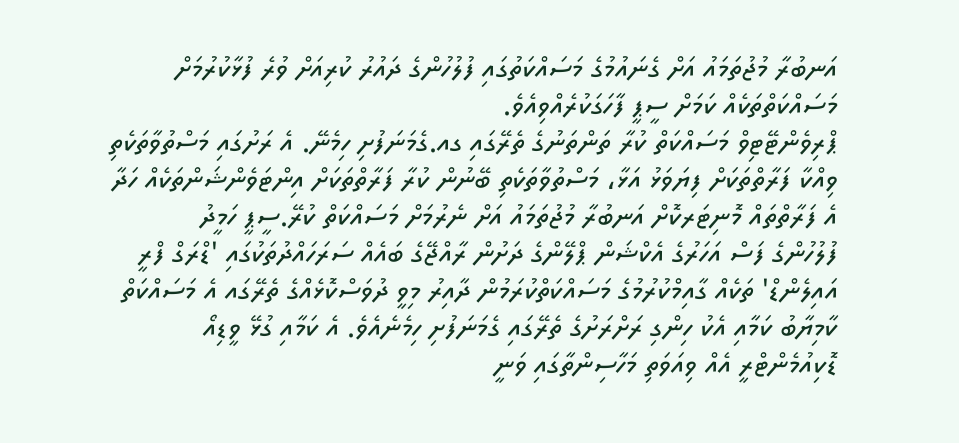އަނބުރާ މުޖުތަމައު އަށް ގެނައުމުގެ މަސައްކަތުގައި ފުލުހުންގެ ދައުރު ކުރިއަށް ވުރެ ފުޅާކުރުމަށް މަސައްކަތްތަކެއް ކަމަށް ސީޕީ ފާހަގަކުރެއްވިއެވެ.
ޕްރިވެންޓޭޓިވް މަސައްކަތް ކުރާ ތަންތަނުގެ ތެރޭގައި ގއ.ގެމަނަފުށި ހިމެނޭ. އެ ރަށުގައި މަސްތުވާތަކެތި ވިއްކާ ފަރާތްތަކަށް ފިޔަވަޅު އަޅާ، މަސްތުވާތަކެތި ބޭނުން ކުރާ ފަރާތްތަކަށް އިންޓަވެންޝަންތަކެއް ހަދާ އެ ފަރާތްތައް މޮނިޓަރކޮށް އަނބުރާ މުޖުތަމައު އަށް ނެރުމަށް މަސައްކަތް ކުރޭ.ސީޕީ ހަމީދު
ފުލުހުންގެ ފަސް އަހަރުގެ އެކްޝަން ޕްލޭންގެ ދަށުން ރާއްޖޭގެ ބައެއް ސަރަހައްދުތަކުގައި 'ޑްރަގް ފްރީ އައިލެންޑް' ތަކެއް ގާއިމްކުރުމުގެ މަސައްކަތްކުރަމުން ދާއިރު މިވީ ދުވަސްކޮޅެއްގެ ތެރޭގައ އެ މަސައްކަތް ކާމިޔާބު ކަމާއި އެކު ހިންގި ރަށްރަށުގެ ތެރޭގައި ގެމަނަފުށި ހިމެނެއެވެ. އެ ކަމާއި ގުޅޭ ވީޑިއޯ ޑޮކިއުމެންޓްރީ އެއް ވިއަވަތި މަހާސިންތާގައި ވަނީ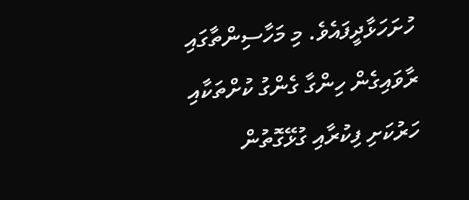ހުށަހަޅާދީފައެވެ. މި މަހާސިންތާގައި ރާވައިގެން ހިންގާ ގެންގު ކުށްތަކާއި ހަރުކަށި ފިކުރާއި ގުޅޭގޮތުން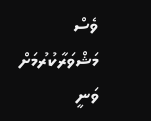ވެސް މަޝްވަރާކުރުމަށް ވަނީ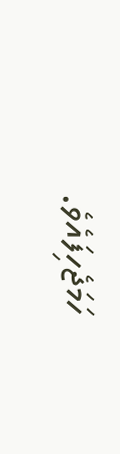ހަމަޖެހިފައެވެ.